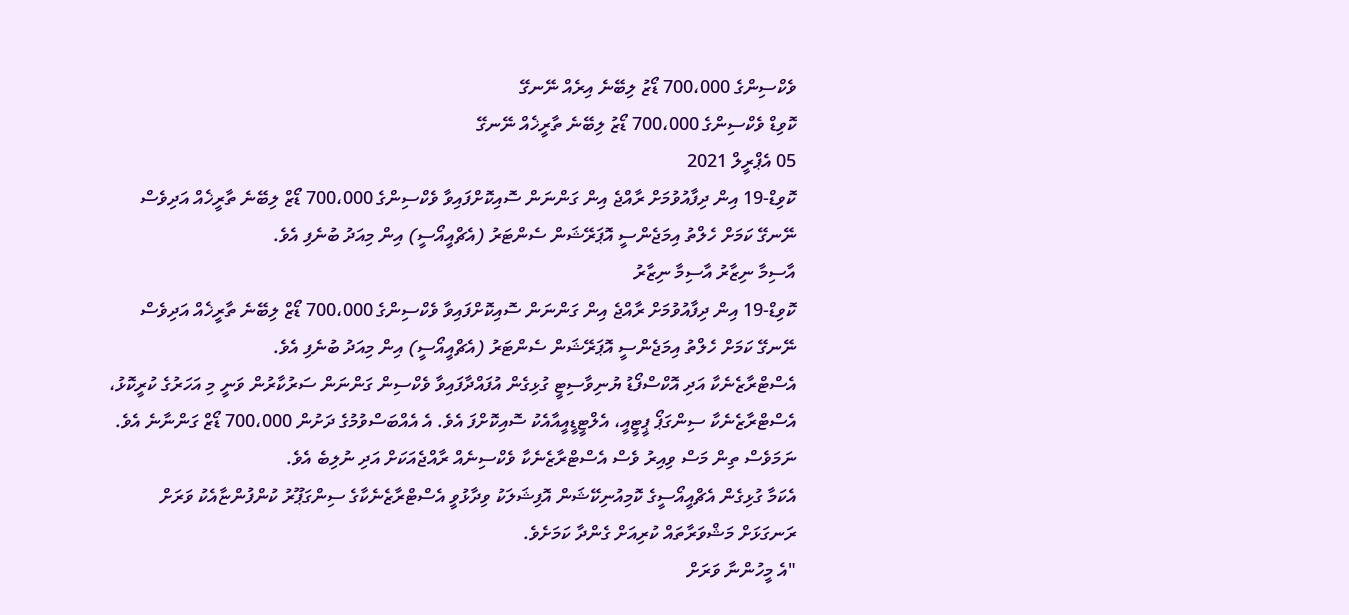ވެކްސިންގެ 700،000 ޑޯޒު ލިބޭނެ އިރެއް ނޭނގޭ
ކޮވިޑް ވެކްސިންގެ 700،000 ޑޯޒު ލިބޭނެ ތާރީޚެއް ނޭނގޭ
05 އެޕްރީލް 2021
ކޮވިޑް-19 އިން ދިފާއުވުމަށް ރާއްޖެ އިން ގަންނަން ސޮއިކޮށްފައިވާ ވެކްސިންގެ 700،000 ޑޯޒް ލިބޭނެ ތާރީޚެއް އަދިވެސް ނޭނގޭ ކަމަށް ހެލްތު އިމަޖެންސީ އޮޕަރޭޝަން ސެންޓަރު (އެޗްއީއޯސީ) އިން މިއަދު ބުނެފި އެވެ.
އާސިމާ ނިޒާރު އާސިމާ ނިޒާރު
ކޮވިޑް-19 އިން ދިފާއުވުމަށް ރާއްޖެ އިން ގަންނަން ސޮއިކޮށްފައިވާ ވެކްސިންގެ 700،000 ޑޯޒް ލިބޭނެ ތާރީޚެއް އަދިވެސް ނޭނގޭ ކަމަށް ހެލްތު އިމަޖެންސީ އޮޕަރޭޝަން ސެންޓަރު (އެޗްއީއޯސީ) އިން މިއަދު ބުނެފި އެވެ.
އެސްޓްރާޒެނެކާ އަދި އޮކްސްފޯޑު ޔުނިވާސިޓީ ގުޅިގެން އުފައްދާފައިވާ ވެކްސިން ގަންނަން ސަރުކާރުން ވަނީ މި އަހަރުގެ ކުރީކޮޅު، އެސްޓްރާޒެނެކާ ސިންގަޕޯ ޕީޓީއީ، އެލްޓީޑީއީއާއެކު ސޮއިކޮށްފަ އެވެ. އެ އެއްބަސްވުމުގެ ދަށުން 700،000 ޑޯޒް ގަންނާނެ އެވެ. ނަމަވެސް ތިން މަސް ވިއިރު ވެސް އެސްޓްރާޒެނެކާ ވެކްސިނެއް ރާއްޖެއަކަށް އަދި ނުލިބެ އެވެ.
އެކަމާ ގުޅިގެން އެޗްއީއޯސީގެ ކޮމިއުނިކޭޝަން އޮފިޝަލަކު ވިދާޅުވީ އެސްޓްރާޒެނެކާގެ ސިންގަޕޫރު ކުންފުންޏާއެކު ވަރަށް ރަނގަޅަށް މަޝްވަރާތައް ކުރިއަށް ގެންދާ ކަމަށެވެ.
"އެ މީހުންނާ ވަރަށް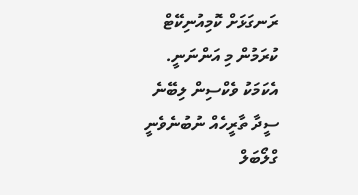ރަނގަޅަށް ކޮމިއުނިކޭޓް ކުރަމުން މި އަންނަނީ. އެކަމަކު ވެކްސިން ލިބޭނެ ސީދާ ތާރީހެއް ނުބުނެވެނީ ގްލޯބަލް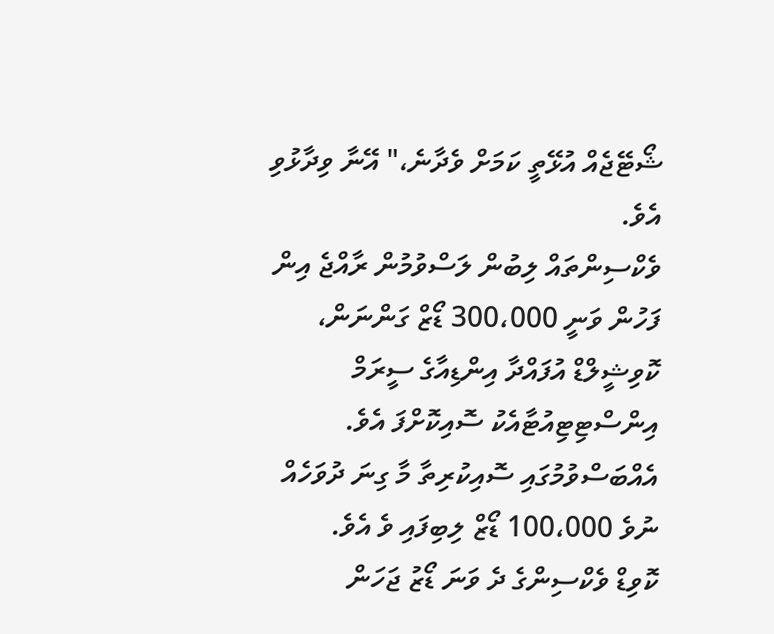ޝޯޓޭޖެއް އުޅޭތީ ކަމަށް ވެދާނެ،" އޭނާ ވިދާޅުވި އެވެ.
ވެކްސިންތައް ލިބުން ލަސްވުމުން ރާއްޖެ އިން ފަހުން ވަނީ 300،000 ޑޯޒް ގަންނަން، ކޮވިޝީލްޑް އުފައްދާ އިންޑިއާގެ ސީރަމް އިންސްޓިޓިއުޓާއެކު ސޮއިކޮށްފަ އެވެ. އެއްބަސްވުމުގައި ސޮއިކުރިތާ މާ ގިނަ ދުވަހެއް ނުވެ 100،000 ޑޯޒް ލިބިފައި ވެ އެވެ.
ކޮވިޑް ވެކްސިންގެ ދެ ވަނަ ޑޯޒު ޖަހަން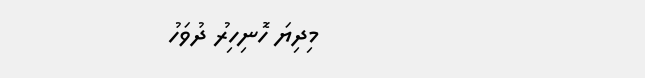މިދިޔަ ހޮނިހިރު ދުވަހު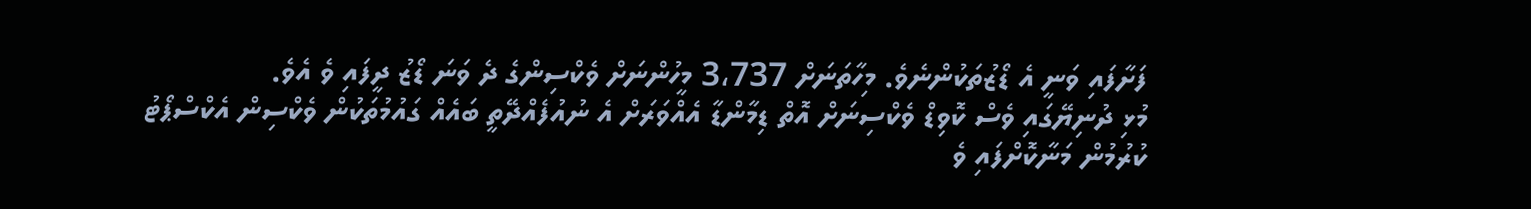ފަށާފައި ވަނީ އެ ޑޯޒުތަކުންނެވެ. މިހާތަނަށް 3،737 މީހުންނަށް ވެކްސިންގެ ދެ ވަނަ ޑޯޒު ދީފައި ވެ އެވެ.
މުޅި ދުނިޔޭގައި ވެސް ކޮވިޑް ވެކްސިނަށް އޮތް ޑިމާންޑާ އެއްވަރަށް އެ ނުއުފެއްދޭތީ ބައެއް ގައުމުތަކުން ވެކްސިން އެކްސްޕޯޓު ކުރުމުން މަނާކޮށްފައި ވެ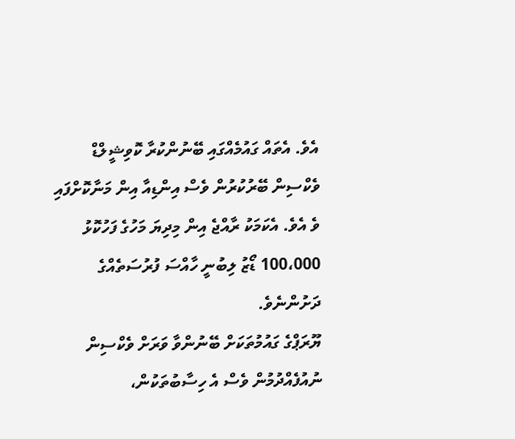އެވެ. އެތައް ގައުމެއްގައި ބޭނުންކުރާ ކޮވިޝީލްޑް ވެކްސިން ބޭރުކުރުން ވެސް އިންޑިއާ އިން މަނާކޮށްފައި ވެ އެވެ. އެކަމަކު ރާއްޖެ އިން މިދިޔަ މަހުގެ ފަހުކޮޅު 100،000 ޑޯޒު ލިބުނީ ހާއްސަ ފުރުސަތެއްގެ ދަށުންނެވެ.
ޔޫރަޕްގެ ގައުމުތަކަށް ބޭނުންވާ ވަރަށް ވެކްސިން ނުއުފެއްދުމުން ވެސް އެ ހިސާބުތަކުން،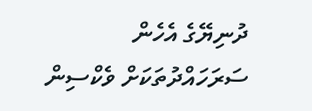ދުނިޔޭގެ އެހެން ސަރަހައްދުތަކަށް ވެކްސިން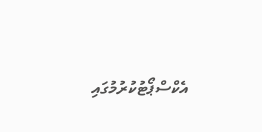އެކްސްޕޯޓުކުރުމުގައި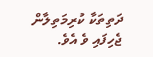ދަތިތަކާ ކުރިމަތިލާން ޖެހިފައި ވެ އެވެ.